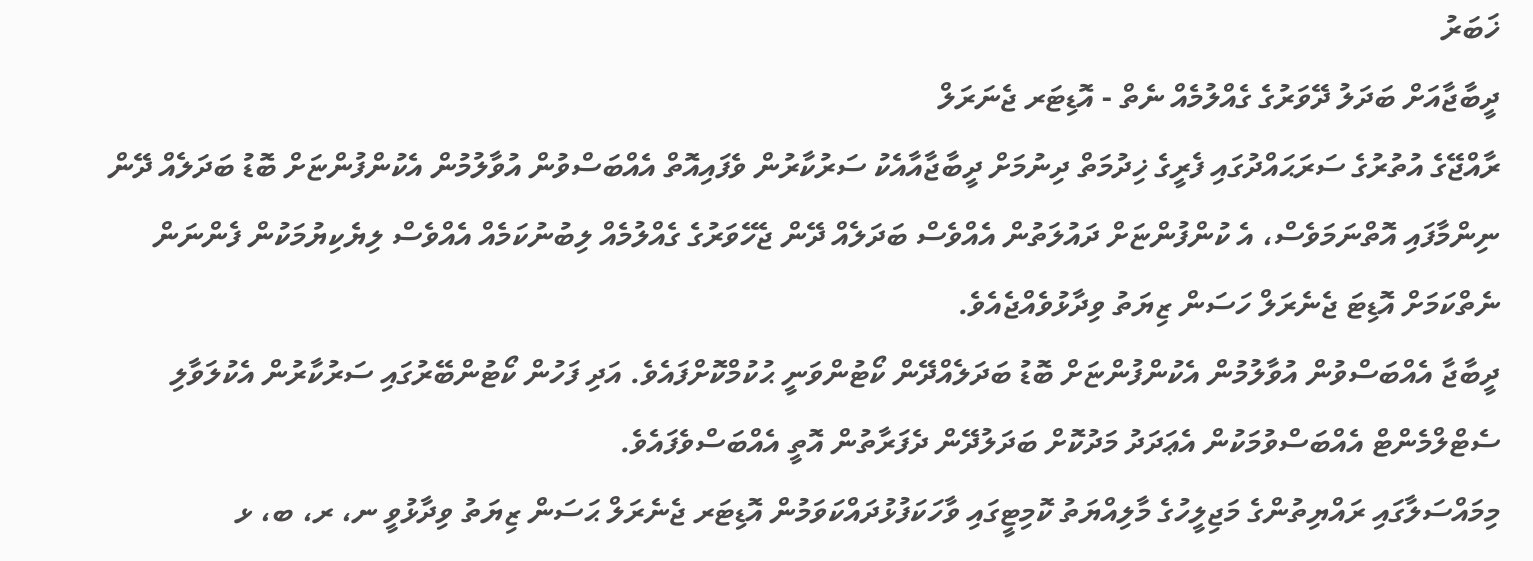ޚަބަރު
ދީބާޖާއަށް ބަދަލު ދޭވަރުގެ ގެއްލުމެއް ނެތް - އޮޑިޓަރ ޖެނަރަލް
ރާއްޖޭގެ އުތުރުގެ ސަރަޙައްދުގައި ފެރީގެ ޚިދުމަތް ދިނުމަށް ދީބާޖާއާއެކު ސަރުކާރުން ވެފައިއޮތް އެއްބަސްވުން އުވާލުމުން އެކުންފުންޏަށް ބޮޑު ބަދަލެއް ދޭން ނިންމާފައި އޮތްނަމަވެސް، އެ ކުންފުންޏަށް ދައުލަތުން އެއްވެސް ބަދަލެއް ދޭން ޖެހޭވަރުގެ ގެއްލުމެއް ލިބުނުކަމެއް އެއްވެސް ލިޔެކިޔުމަކުން ފެންނަން ނެތްކަމަށް އޮޑިޓަ ޖެނެރަލް ހަސަން ޒިޔަތު ވިދާޅުވެއްޖެއެވެ.
ދީބާޖާ އެއްބަސްވުން އުވާލުމުން އެކުންފުންޏަށް ބޮޑު ބަދަލެއްދޭން ކޯޓުންވަނީ ޙުކުމްކޮށްފައެވެ. އަދި ފަހުން ކޯޓުންބޭރުގައި ސަރުކާރުން އެކުލަވާލި ސެޓްލްމެންޓް އެއްބަސްވުމަކުން އެޢަދަދު މަދުކޮށް ބަދަލުދޭން ދެފަރާތުން އޮތީ އެއްބަސްވެފައެވެ.
މިމައްސަލާގައި ރައްޔިތުންގެ މަޖިލީހުގެ މާލިއްޔަތު ކޮމިޓީގައި ވާހަކަފުޅުދައްކަވަމުން އޮޑިޓަރ ޖެނެރަލް ޙަސަން ޒިޔަތު ވިދާޅުވީ ނ، ރ، ބ، ޅ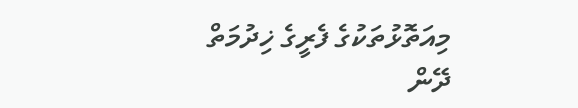މިއަތޮޅުތަކުގެ ފެރީގެ ޚިދުމަތް ދޭން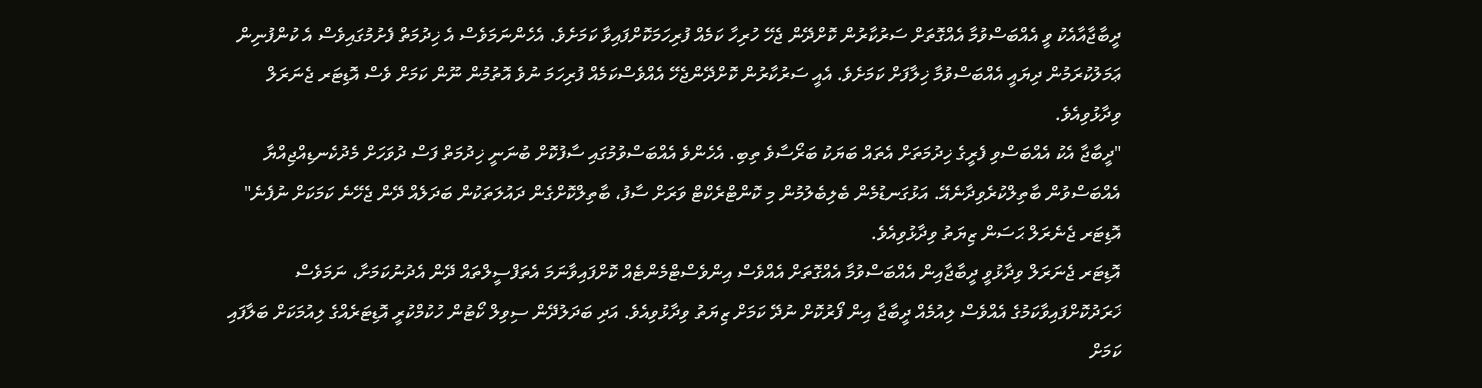ދީބާޖާއާއެކު ވީ އެއްބަސްވުމާ އެއްގޮތަށް ސަރުކާރުން ކޮށްދޭން ޖެހޭ ހުރިހާ ކަމެއް ފުރިހަމަކޮށްފައިވާ ކަމަށެވެ. އެހެންނަމަވެސް އެ ޚިދުމަތް ފެށުމުގައިވެސް އެ ކުންފުނިން ޢަމަލުކުރަމުން ދިޔައީ އެއްބަސްވުމާ ޚިލާފަށް ކަމަށެވެ. އެއީ ސަރުކާރުން ކޮށްދޭންޖެހޭ އެއްވެސްކަމެއް ފުރިހަމަ ނުވެ އޮތުމުން ނޫން ކަމަށް ވެސް އޮޑިޓަރ ޖެނަރަލް ވިދާޅުވިއެވެ.
"ދީބާޖާ އެކު އެއްބަސްވި ފެރީގެ ޚިދުމަތަށް އެތައް ބަޔަކު ބަރޯސާވެ ތިބި. އެހެންވެ އެއްބަސްވުމުގައި ސާފުކޮށް ބުނަނީ ޚިދުމަތް ފަސް ދުވަހަށް މެދުކެނޑިއްޖިއްޔާ އެއްބަސްވުން ބާތިލްކުރެވިދާނެއޭ. އަޅުގަނޑުމެން ބެލިބެލުމުން މި ކޮންޓްރެކްޓް ވަރަށް ސާފު، ބާތިލްކޮށްގެން ދައުލަތަކުން ބަދަލެއް ދޭން ޖެހޭނެ ކަމަކަށް ނުފެނެ" އޮޑިޓަރ ޖެނެރަލް ޙަސަން ޒިޔަތު ވިދާޅުވިއެވެ.
އޮޑިޓަރ ޖެނަރަލް ވިދާޅުވީ ދީބާޖާއިން އެއްބަސްވުމާ އެއްގޮތަށް އެއްވެސް އިންވެސްޓްމެންޓެއް ކޮށްފައިވާނަމަ އެތަފްސީލްތައް ދޭން އެދުނުކަމަށާ، ނަމަވެސް ޚަރަދުކޮށްފައިވާކަމުގެ އެއްވެސް ލިއުމެއް ދީބާޖާ އިން ފޯރުކޮށް ނުދޭ ކަމަށް ޒިޔަތު ވިދާޅުވިއެވެ. އަދި ބަދަލުދޭން ސިވިލް ކޯޓުން ހުކުމްކުރީ އޮޑިޓަރެއްގެ ލިއުމަކަށް ބަލާފައި ކަމަށް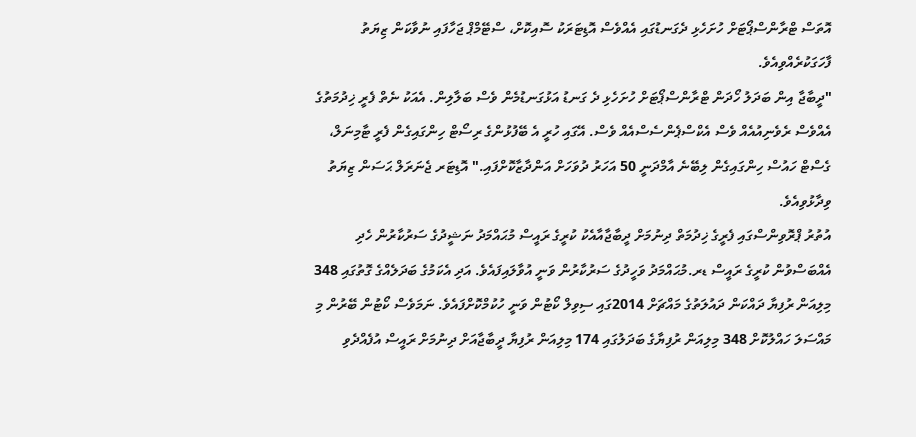އޮތަސް ޓްރާންސްޕޯޓަށް ހުށަހެޅި ދެގަނޑުގައި އެއްވެސް އޮޑިޓަރަކު ސޮއިކޮށް، ސްޓޭމްޕް ޖަހާފައި ނުވާކަން ޒިޔަތު ފާހަގަކުރެއްވިއެވެ.
"ދީބާޖާ އިން ބަދަލު ހޯދަން ޓްރާންސްޕޯޓަށް ހުށަހެޅި ދެ ގަނޑު އަޅުގަނޑުމެން ވެސް ބަލާލިން. އެއަކު ނެތް ފެރީ ޚިދުމަތުގެ އެއްވެސް ރެވެނިއުއެއް ވެސް އެކްސްޕެންސެސްއެއް ވެސް. އޭގައި ހުރީ އެ ބޭފުޅުންގެ ރިސޯޓް ހިންގައިގެން ފެރީ ޓާމިނަލް، ގެސްޓް ހައުސް ހިންގައިގެން ލިބޭނެ އާމްދަނީ 50 އަހަރު ދުވަހަށް އަންދާޒާކޮށްފައި." އޮޑިޓަރ ޖެނަރަލް ޙަސަން ޒިޔަތު ވިދާޅުވިއެވެ.
އުތުރު ޕްރޮވިންސްގައި ފެރީގެ ޚިދުމަތް ދިނުމަށް ދީބާޖާއާއެކު ކުރީގެ ރައީސް މުޙައްމަދު ނަޝީދުގެ ސަރުކާރުން ހެދި އެއްބަސްވުން ކުރީގެ ރައީސް ޑރ.މުޙައްމަދު ވަހީދުގެ ސަރުކާރުން ވަނީ އުވާލައިފައެވެ. އަދި އެކަމުގެ ބަދަލެއްގެ ގޮތުގައި 348 މިލިއަން ރުފިޔާ ދައްކަން ދައުލަތުގެ މައްޗަށް 2014ގައި ސިވިލް ކޯޓުން ވަނީ ހުކުމްކޮށްފައެވެ. ނަމަވެސް ކޯޓުން ބޭރުން މި މައްސަލަ ހައްލުކޮށް 348 މިލިއަން ރުފިޔާގެ ބަދަލުގައި 174 މިލިއަން ރުފިޔާ ދީބާޖާއަށް ދިނުމަށް ރައީސް އުފެއްދެވި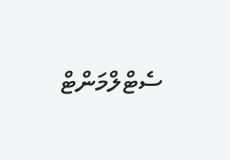ސެޓްލްމަންޓް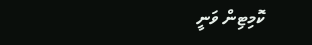ކޮމިޓިން ވަނީ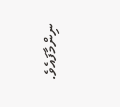ނިންމާފައެވެ.